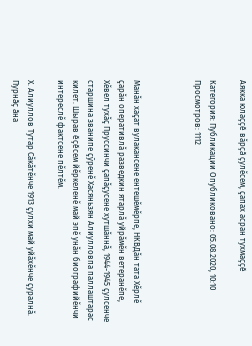Аякка юлаççĕ вăрçă çулĕсем, çапах асран тухмаççĕ

Категория: Публикации Опубликовано: 05.08.2020, 10:10 Просмотров: 1112



Манăн хаçат вулакансене ентешĕмĕрпе, НКВДăн тата Хĕрлĕ çарăн оперативлă разведкин ятарлă уйрăмĕн ветеранĕпе, Хĕвел тухăç Пруссинчи çапăçусене хутшăннă, 1944-1945 çулсенче старшина званипе çỹренĕ Хасяньзян Алиулловпа паллаштарас килет. Шырав ĕçĕсем йĕркеленĕ май эпĕ унăн биографийĕнчи интереслĕ фактсене пĕлтĕм.

Х. Алиуллов Тутар Сăкăтĕнче 1913 çулхи май уйăхĕнче çуралнă. Пурнăç ăна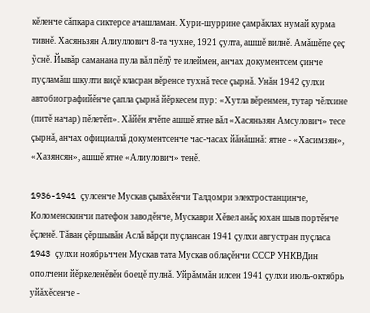кĕленче сăпкара сиктерсе ачашламан. Хури-шуррине çамрăклах нумай курма тивнĕ. Хасяньзян Алиуллович 8-та чухне, 1921 çулта, ашшĕ вилнĕ. Амăшĕпе çеç ỹснĕ. Йывăр саманана пула вăл пĕлỹ те илеймен, анчах документсем çинче пуçламăш шкулти виçĕ класран вĕренсе тухнă тесе çырнă. Унăн 1942 çулхи автобиографийĕнче çапла çырнă йĕркесем пур: «Хутла вĕренмен, тутар чĕлхине (питĕ начар) пĕлетĕп». Хăйĕн ячĕпе ашшĕ ятне вăл «Хасяньзян Амсулович» тесе çырнă, анчах официаллă документсенче час-часах йăнăшнă: ятне - «Хасимзян», «Хазянсян», ашшĕ ятне «Алиулович» тенĕ.

1936-1941 çулсенче Мускав çывăхĕнчи Талдомри электростанцинче, Коломенскинчи патефон заводĕнче, Мускаври Хĕвел анăç юхан шыв портĕнче ĕçленĕ. Тăван çĕршывăн Аслă вăрçи пуçлансан 1941 çулхи августран пуçласа 1943 çулхи ноябрьччен Мускав тата Мускав облаçĕнчи СССР УНКВДин ополчени йĕркеленĕвĕн боецĕ пулнă. Уйрăммăн илсен 1941 çулхи июль-октябрь уйăхĕсенче -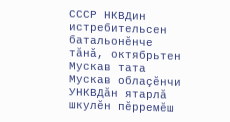СССР НКВДин истребительсен батальонĕнче тăнă, октябрьтен Мускав тата Мускав облаçĕнчи УНКВДăн ятарлă шкулĕн пĕрремĕш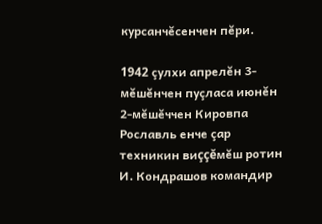курсанчĕсенчен пĕри.

1942 çулхи апрелĕн 3-мĕшĕнчен пуçласа июнĕн 2-мĕшĕччен Кировпа Рославль енче çар техникин виççĕмĕш ротин И. Кондрашов командир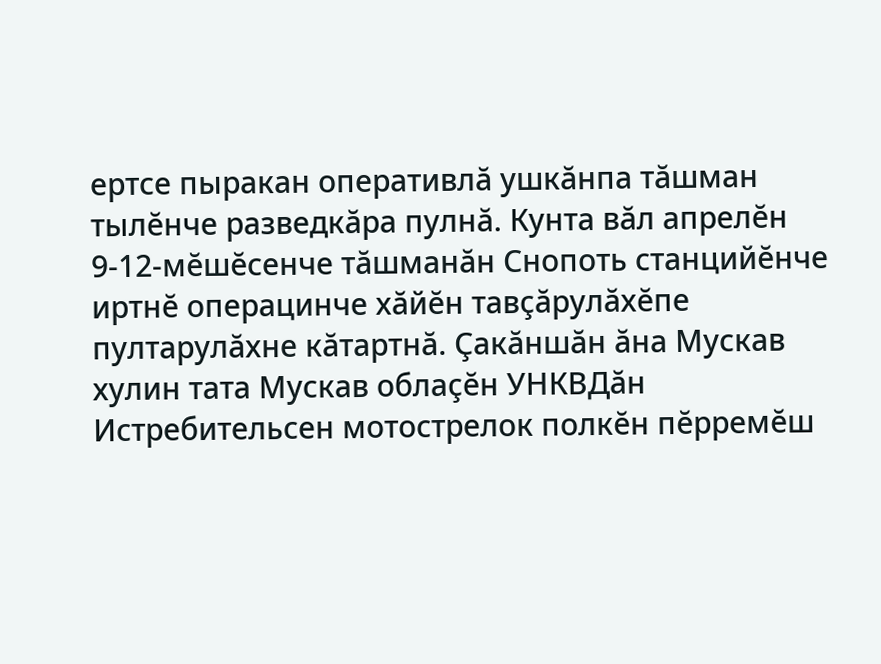ертсе пыракан оперативлă ушкăнпа тăшман тылĕнче разведкăра пулнă. Кунта вăл апрелĕн 9-12-мĕшĕсенче тăшманăн Снопоть станцийĕнче иртнĕ операцинче хăйĕн тавçăрулăхĕпе пултарулăхне кăтартнă. Çакăншăн ăна Мускав хулин тата Мускав облаçĕн УНКВДăн Истребительсен мотострелок полкĕн пĕрремĕш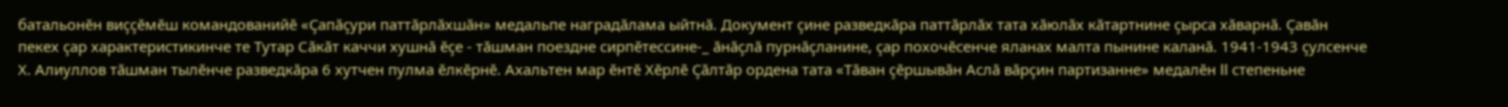батальонĕн виççĕмĕш командованийĕ «Çапăçури паттăрлăхшăн» медальпе наградăлама ыйтнă. Документ çине разведкăра паттăрлăх тата хăюлăх кăтартнине çырса хăварнă. Çавăн пекех çар характеристикинче те Тутар Сăкăт каччи хушнă ĕçе - тăшман поездне сирпĕтессине-_ ăнăçлă пурнăçланине, çар похочĕсенче яланах малта пынине каланă. 1941-1943 çулсенче Х. Алиуллов тăшман тылĕнче разведкăра 6 хутчен пулма ĕлкĕрнĕ. Ахальтен мар ĕнтĕ Хĕрлĕ Çăлтăр ордена тата «Тăван çĕршывăн Аслă вăрçин партизанне» медалĕн II степеньне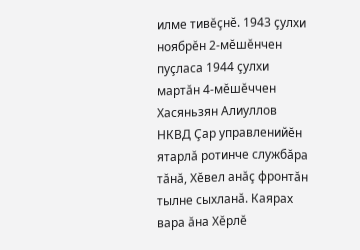илме тивĕçнĕ. 1943 çулхи ноябрĕн 2-мĕшĕнчен пуçласа 1944 çулхи мартăн 4-мĕшĕччен Хасяньзян Алиуллов НКВД Çар управленийĕн ятарлă ротинче службăра тăнă, Хĕвел анăç фронтăн тылне сыхланă. Каярах вара ăна Хĕрлĕ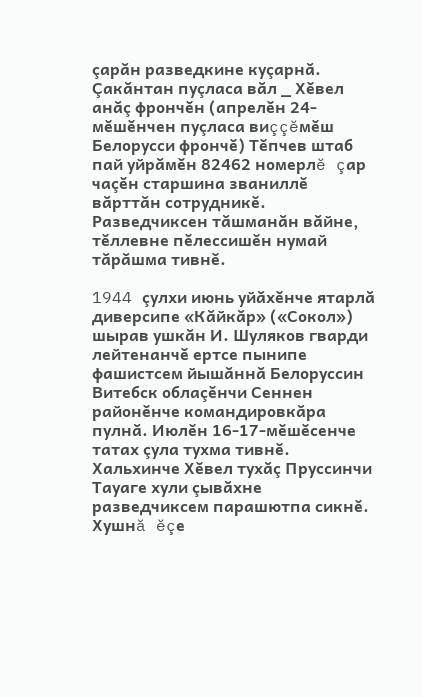çарăн разведкине куçарнă. Çакăнтан пуçласа вăл _ Хĕвел анăç фрончĕн (апрелĕн 24-мĕшĕнчен пуçласа виççĕмĕш Белорусси фрончĕ) Тĕпчев штаб пай уйрăмĕн 82462 номерлĕ çар чаçĕн старшина званиллĕ вăрттăн сотрудникĕ. Разведчиксен тăшманăн вăйне, тĕллевне пĕлессишĕн нумай тăрăшма тивнĕ.

1944 çулхи июнь уйăхĕнче ятарлă диверсипе «Кăйкăр» («Сокол») шырав ушкăн И. Шуляков гварди лейтенанчĕ ертсе пынипе фашистсем йышăннă Белоруссин Витебск облаçĕнчи Сеннен районĕнче командировкăра пулнă. Июлĕн 16-17-мĕшĕсенче татах çула тухма тивнĕ. Хальхинче Хĕвел тухăç Пруссинчи Тауаге хули çывăхне разведчиксем парашютпа сикнĕ. Хушнă ĕçе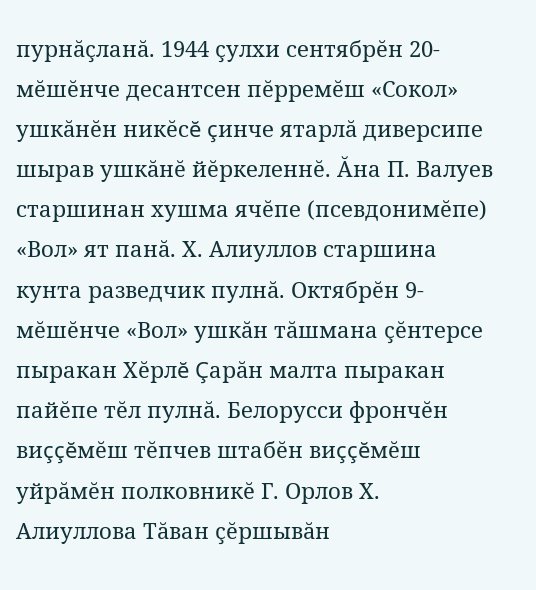пурнăçланă. 1944 çулхи сентябрĕн 20-мĕшĕнче десантсен пĕрремĕш «Сокол» ушкăнĕн никĕсĕ çинче ятарлă диверсипе шырав ушкăнĕ йĕркеленнĕ. Ăна П. Валуев старшинан хушма ячĕпе (псевдонимĕпе) «Вол» ят панă. Х. Алиуллов старшина кунта разведчик пулнă. Октябрĕн 9-мĕшĕнче «Вол» ушкăн тăшмана çĕнтерсе пыракан Хĕрлĕ Çарăн малта пыракан пайĕпе тĕл пулнă. Белорусси фрончĕн виççĕмĕш тĕпчев штабĕн виççĕмĕш уйрăмĕн полковникĕ Г. Орлов Х. Алиуллова Тăван çĕршывăн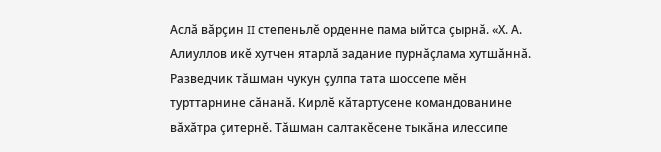Аслă вăрçин II степеньлĕ орденне пама ыйтса çырнă. «Х. А. Алиуллов икĕ хутчен ятарлă задание пурнăçлама хутшăннă. Разведчик тăшман чукун çулпа тата шоссепе мĕн турттарнине сăнанă. Кирлĕ кăтартусене командованине вăхăтра çитернĕ. Тăшман салтакĕсене тыкăна илессипе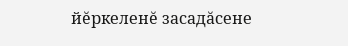йĕркеленĕ засадăсене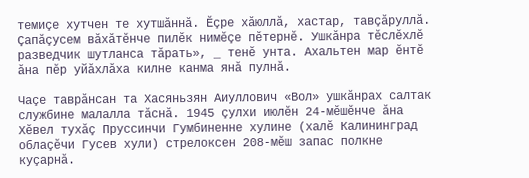темиçе хутчен те хутшăннă. Ĕçре хăюллă, хастар, тавçăруллă. Çапăçусем вăхăтĕнче пилĕк нимĕçе пĕтернĕ. Ушкăнра тĕслĕхлĕ разведчик шутланса тăрать», _ тенĕ унта. Ахальтен мар ĕнтĕ ăна пĕр уйăхлăха килне канма янă пулнă.

Чаçе таврăнсан та Хасяньзян Аиуллович «Вол» ушкăнрах салтак службине малалла тăснă. 1945 çулхи июлĕн 24-мĕшĕнче ăна Хĕвел тухăç Пруссинчи Гумбиненне хулине (халĕ Калининград облаçĕчи Гусев хули) стрелоксен 208-мĕш запас полкне куçарнă.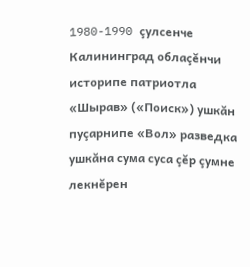1980-1990 çулсенче Калининград облаçĕнчи историпе патриотла «Шырав» («Поиск») ушкăн пуçарнипе «Вол» разведка ушкăна сума суса çĕр çумне лекнĕрен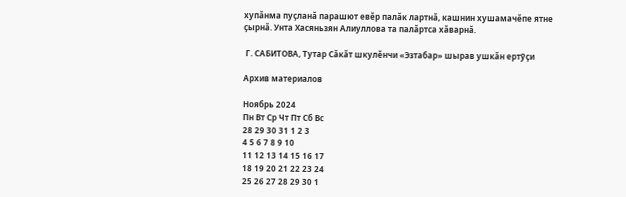хупăнма пуçланă парашют евĕр палăк лартнă, кашнин хушамачĕпе ятне çырнă. Унта Хасяньзян Алиуллова та палăртса хăварнă.

 Г. САБИТОВА, Тутар Сăкăт шкулĕнчи «Эзтабар» шырав ушкăн ертỹçи

Архив материалов

Ноябрь 2024
Пн Вт Ср Чт Пт Сб Вс
28 29 30 31 1 2 3
4 5 6 7 8 9 10
11 12 13 14 15 16 17
18 19 20 21 22 23 24
25 26 27 28 29 30 1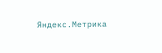Яндекс.Метрика